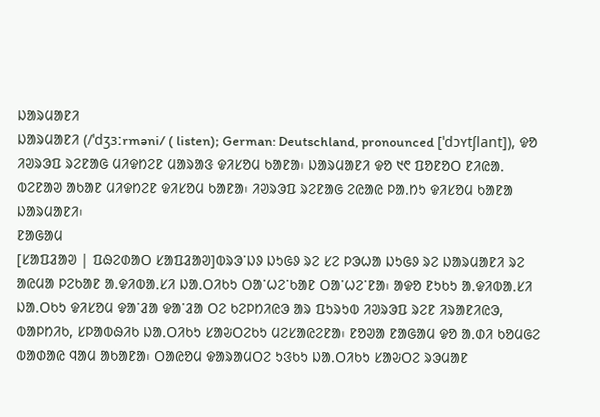ᱡᱟᱨᱢᱟᱱᱤ
ᱡᱟᱨᱢᱟᱱᱤ (/ˈdʒɜːrməni/ ( listen); German: Deutschland, pronounced [ˈdɔʏtʃlant]), ᱫᱚ ᱤᱣᱨᱳᱯ ᱨᱮᱱᱟᱜ ᱢᱤᱫᱴᱮᱱ ᱢᱟᱨᱟᱝ ᱫᱤᱥᱚᱢ ᱠᱟᱱᱟ᱾ ᱡᱟᱨᱢᱟᱱᱤ ᱫᱚ ᱑᱖ ᱯᱚᱱᱚᱛ ᱱᱤᱭᱟᱹ ᱵᱮᱱᱟᱣ ᱟᱠᱟᱱ ᱢᱤᱫᱴᱮᱱ ᱫᱤᱥᱚᱢ ᱠᱟᱱᱟ᱾ ᱤᱣᱨᱳᱯ ᱨᱮᱱᱟᱜ ᱮᱭᱟᱭ ᱞᱟᱹᱴᱩ ᱫᱤᱥᱚᱢ ᱠᱟᱱᱟ ᱡᱟᱨᱢᱟᱱᱤ᱾
ᱱᱟᱜᱟᱢ
[ᱥᱟᱯᱲᱟᱣ | ᱯᱷᱮᱰᱟᱛ ᱥᱟᱯᱲᱟᱣ]ᱵᱨᱳᱸᱡᱽ ᱡᱩᱜᱽ ᱨᱮ ᱥᱮ ᱞᱳᱦᱟ ᱡᱩᱜᱽ ᱨᱮ ᱡᱟᱨᱢᱟᱱᱤ ᱨᱮ ᱟᱭᱢᱟ ᱞᱮᱠᱟᱱ ᱟᱹᱫᱤᱵᱟᱹᱥᱤ ᱡᱟᱹᱛᱤᱠᱩ ᱛᱟᱸᱦᱮᱸᱠᱟᱱ ᱛᱟᱸᱦᱮᱸᱱᱟ᱾ ᱟᱫᱚ ᱱᱩᱠᱩ ᱟᱹᱫᱤᱵᱟᱹᱥᱤ ᱡᱟᱹᱛᱠᱩ ᱫᱤᱥᱚᱢ ᱫᱟᱸᱲᱟ ᱫᱟᱸᱲᱟ ᱛᱮ ᱠᱮᱞᱴᱤᱭᱳ ᱟᱨ ᱯᱩᱨᱩᱵ ᱤᱣᱨᱳᱯ ᱨᱮᱱ ᱤᱨᱟᱱᱤᱭᱳ, ᱵᱟᱞᱴᱤᱠ, ᱥᱞᱟᱵᱷᱤᱠ ᱡᱟᱹᱛᱤᱠᱩ ᱥᱟᱶᱛᱮᱠᱩ ᱢᱮᱥᱟᱭᱮᱱᱟ᱾ ᱱᱚᱣᱟ ᱱᱟᱜᱟᱢ ᱫᱚ ᱟᱹᱰᱤ ᱠᱚᱢᱜᱮ ᱵᱟᱰᱟᱭ ᱧᱟᱢ ᱟᱠᱟᱱᱟ᱾ ᱛᱟᱭᱚᱢ ᱫᱟᱨᱟᱢᱛᱮ ᱩᱝᱠᱩ ᱡᱟᱹᱛᱤᱠᱩ ᱥᱟᱶᱛᱮ ᱨᱳᱢᱟᱱ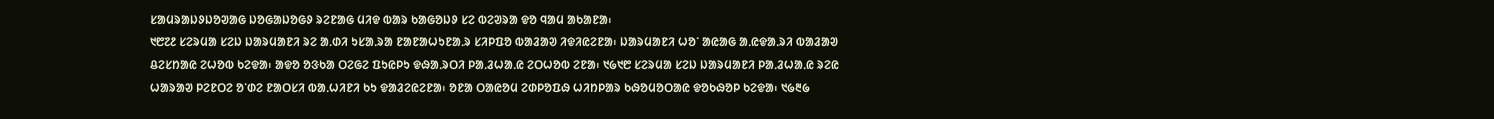ᱥᱟᱢᱨᱟᱡᱽᱡᱚᱣᱟᱜ ᱡᱚᱜᱟᱡᱚᱜᱽ ᱨᱮᱱᱟᱜ ᱢᱤᱫ ᱵᱟᱨ ᱠᱟᱜᱚᱡᱽ ᱥᱮ ᱵᱮᱣᱨᱟ ᱫᱚ ᱧᱟᱢ ᱟᱠᱟᱱᱟ᱾
᱑᱘᱗᱒ ᱥᱮᱨᱢᱟ ᱥᱮᱡ ᱡᱟᱨᱢᱟᱱᱤ ᱨᱮ ᱟᱹᱰᱤ ᱩᱥᱟᱹᱨᱟ ᱱᱟᱱᱟᱦᱩᱱᱟᱹᱨ ᱥᱤᱞᱯᱚ ᱵᱟᱲᱟᱣ ᱤᱫᱤᱭᱮᱱᱟ᱾ ᱡᱟᱨᱢᱟᱱᱤ ᱦᱚᱸ ᱟᱭᱟᱜ ᱟᱹᱭᱫᱟᱹᱨᱤ ᱵᱟᱲᱟᱣ ᱪᱮᱥᱴᱟᱭ ᱮᱦᱚᱵ ᱠᱮᱫᱟ᱾ ᱟᱫᱚ ᱚᱝᱠᱟ ᱛᱮᱜᱮ ᱯᱩᱭᱞᱩ ᱫᱷᱟᱹᱨᱛᱤ ᱞᱟᱹᱲᱦᱟᱹᱭ ᱮᱛᱦᱚᱵ ᱮᱱᱟ᱾ ᱑᱙᱑᱘ ᱥᱮᱨᱢᱟ ᱥᱮᱡ ᱡᱟᱨᱢᱟᱱᱤ ᱞᱟᱹᱲᱦᱟᱹᱭ ᱨᱮᱭ ᱦᱟᱨᱟᱣ ᱞᱮᱱᱛᱮ ᱚᱸᱰᱮ ᱱᱟᱛᱥᱤ ᱵᱟᱹᱦᱤᱱᱤ ᱠᱩ ᱫᱟᱲᱮᱭᱮᱱᱟ᱾ ᱚᱱᱟ ᱛᱟᱭᱚᱢ ᱮᱰᱞᱚᱯᱷ ᱦᱤᱴᱞᱟᱨ ᱠᱷᱚᱢᱚᱛᱟᱭ ᱫᱚᱠᱷᱚᱞ ᱠᱮᱫᱟ᱾ ᱑᱙᱓᱙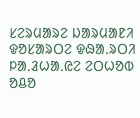ᱥᱮᱨᱢᱟᱨᱮ ᱡᱟᱨᱢᱟᱱᱤ ᱫᱚᱥᱟᱨᱛᱮ ᱫᱷᱟᱹᱨᱛᱤ ᱞᱟᱹᱲᱦᱟᱹᱭᱮ ᱮᱛᱦᱚᱵ ᱚᱪᱚ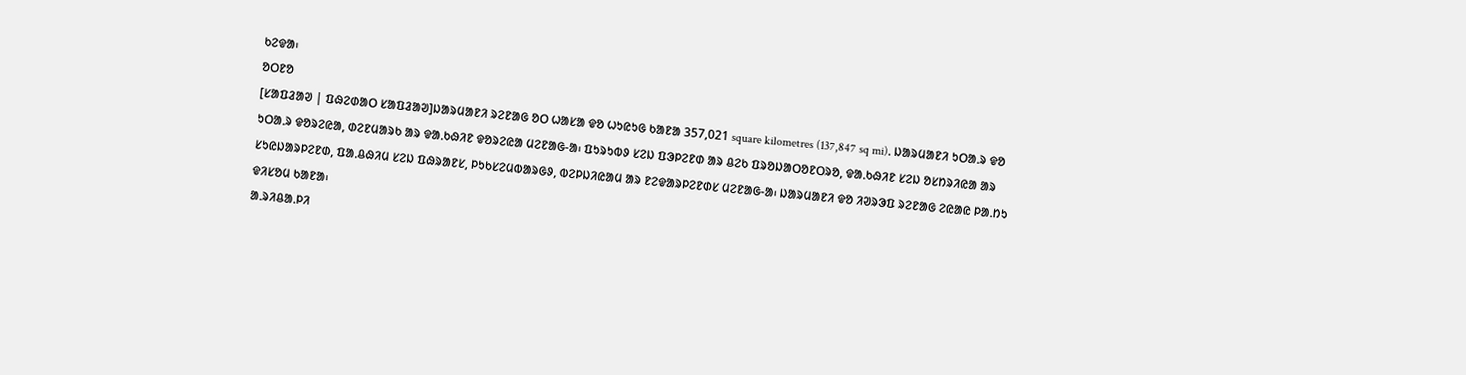ᱠᱮᱫᱟ᱾
ᱚᱛᱱᱚ
[ᱥᱟᱯᱲᱟᱣ | ᱯᱷᱮᱰᱟᱛ ᱥᱟᱯᱲᱟᱣ]ᱡᱟᱨᱢᱟᱱᱤ ᱨᱮᱱᱟᱜ ᱚᱛ ᱦᱟᱥᱟ ᱫᱚ ᱦᱩᱭᱩᱜ ᱠᱟᱱᱟ 357,021 square kilometres (137,847 sq mi)ᱹ ᱡᱟᱨᱢᱟᱱᱤ ᱩᱛᱟᱹᱨ ᱫᱚ ᱩᱛᱟᱹᱨ ᱫᱚᱨᱮᱭᱟ, ᱰᱮᱱᱢᱟᱨᱠ ᱟᱨ ᱫᱟᱹᱠᱷᱤᱱ ᱫᱚᱨᱮᱭᱟ ᱢᱮᱱᱟᱜ-ᱟ᱾ ᱯᱩᱨᱩᱵᱽ ᱥᱮᱡ ᱯᱳᱞᱮᱱᱰ ᱟᱨ ᱪᱮᱠ ᱯᱨᱚᱡᱟᱛᱚᱱᱛᱨᱚ, ᱫᱟᱹᱠᱷᱤᱱ ᱥᱮᱡ ᱚᱥᱴᱨᱤᱭᱟ ᱟᱨ ᱥᱩᱭᱡᱟᱨᱞᱮᱱᱰ, ᱯᱟᱹᱪᱷᱤᱢ ᱥᱮᱡ ᱯᱷᱨᱟᱱᱥ, ᱞᱩᱠᱥᱮᱢᱵᱟᱨᱜᱽ, ᱵᱮᱞᱡᱤᱭᱟᱢ ᱟᱨ ᱱᱮᱫᱟᱨᱞᱮᱱᱰᱥ ᱢᱮᱱᱟᱜ-ᱟ᱾ ᱡᱟᱨᱢᱟᱱᱤ ᱫᱚ ᱤᱣᱨᱳᱯ ᱨᱮᱱᱟᱜ ᱮᱭᱟᱭ ᱞᱟᱹᱴᱩ ᱫᱤᱥᱚᱢ ᱠᱟᱱᱟ᱾
ᱟᱹᱨᱤᱪᱟᱹᱞᱤ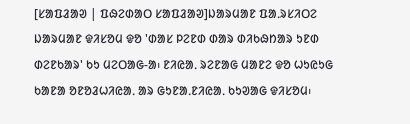[ᱥᱟᱯᱲᱟᱣ | ᱯᱷᱮᱰᱟᱛ ᱥᱟᱯᱲᱟᱣ]ᱡᱟᱨᱢᱟᱱ ᱯᱟᱹᱨᱥᱤᱛᱮ ᱡᱟᱨᱢᱟᱱ ᱫᱤᱥᱚᱢ ᱫᱚ 'ᱰᱟᱥ ᱞᱮᱱᱰ ᱰᱟᱨ ᱰᱤᱠᱷᱴᱟᱨ ᱩᱱᱰ ᱰᱮᱱᱠᱟᱨ' ᱠᱩ ᱢᱮᱛᱟᱜ-ᱟ᱾ ᱱᱤᱭᱟᱹ ᱨᱮᱱᱟᱜ ᱢᱟᱱᱮ ᱫᱚ ᱦᱩᱭᱩᱜ ᱠᱟᱱᱟ ᱚᱱᱚᱲᱦᱤᱭᱟᱹ ᱟᱨ ᱜᱩᱱᱟᱹᱱᱤᱭᱟᱹ ᱠᱩᱣᱟᱜ ᱫᱤᱥᱚᱢ᱾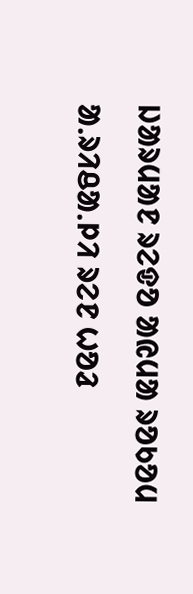ᱡᱟᱨᱢᱟᱱ ᱨᱮᱫᱚ ᱟᱭᱢᱟ ᱨᱚᱠᱚᱢ ᱟᱹᱨᱤᱪᱟᱹᱞᱤ ᱨᱮᱱ ᱦᱚᱲ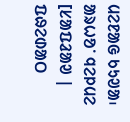ᱢᱮᱱᱟᱜ ᱠᱩᱣᱟ᱾
ᱟᱨᱦᱚᱸ ᱧᱮᱞᱢᱮ
[ᱥᱟᱯᱲᱟᱣ | ᱯᱷᱮᱰᱟᱛ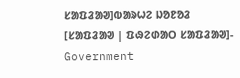ᱥᱟᱯᱲᱟᱣ]ᱵᱟᱨᱦᱮ ᱡᱚᱱᱚᱲ
[ᱥᱟᱯᱲᱟᱣ | ᱯᱷᱮᱰᱟᱛ ᱥᱟᱯᱲᱟᱣ]- Government